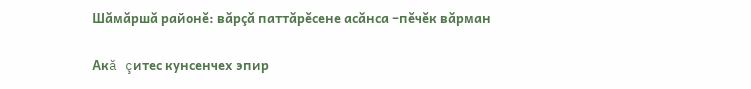Шăмăршă районĕ: вăрçă паттăрĕсене асăнса –пĕчĕк вăрман

Акă çитес кунсенчех эпир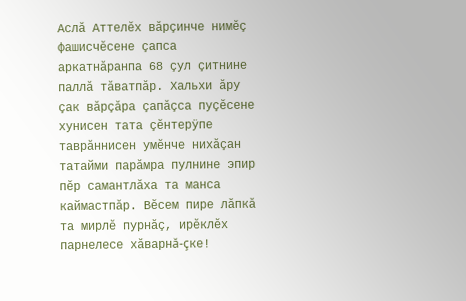Аслă Аттелĕх вăрçинче нимĕç фашисчĕсене çапса аркатнăранпа 68 çул çитнине паллă тăватпăр. Хальхи ăру çак вăрçăра çапăçса пуçĕсене хунисен тата çĕнтерÿпе таврăннисен умĕнче нихăçан татайми парăмра пулнине эпир пĕр самантлăха та манса каймастпăр. Вĕсем пире лăпкă та мирлĕ пурнăç, ирĕклĕх парнелесе хăварнă-çке!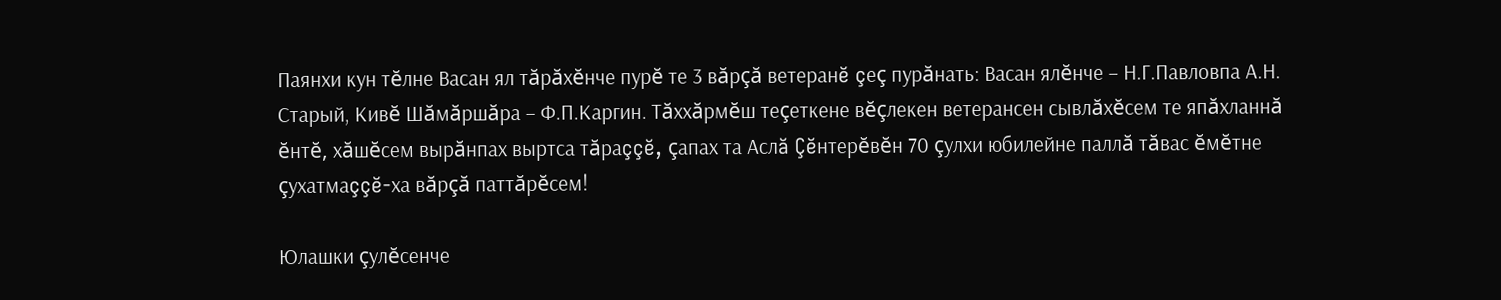Паянхи кун тĕлне Васан ял тăрăхĕнче пурĕ те 3 вăрçă ветеранĕ çеç пурăнать: Васан ялĕнче – Н.Г.Павловпа А.Н. Старый, Кивĕ Шăмăршăра – Ф.П.Каргин. Тăххăрмĕш теçеткене вĕçлекен ветерансен сывлăхĕсем те япăхланнă ĕнтĕ, хăшĕсем вырăнпах выртса тăраççĕ, çапах та Аслă Çĕнтерĕвĕн 70 çулхи юбилейне паллă тăвас ĕмĕтне çухатмаççĕ-ха вăрçă паттăрĕсем!

Юлашки çулĕсенче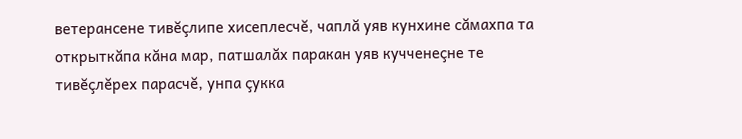ветерансене тивĕçлипе хисеплесчĕ, чаплă уяв кунхине сăмахпа та открыткăпа кăна мар, патшалăх паракан уяв кучченеçне те тивĕçлĕрех парасчĕ, унпа çукка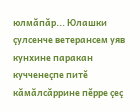юлмăпăр... Юлашки çулсенче ветерансем уяв кунхине паракан кучченеçпе питĕ кăмăлсăррине пĕрре çеç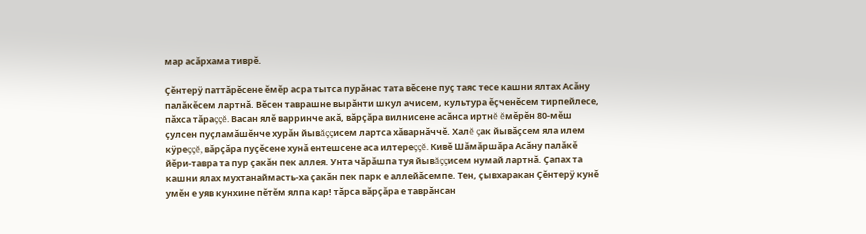мар асăрхама тиврĕ.

Çĕнтерÿ паттăрĕсене ĕмĕр асра тытса пурăнас тата вĕсене пуç таяс тесе кашни ялтах Асăну палăкĕсем лартнă. Вĕсен таврашне вырăнти шкул ачисем, культура ĕçченĕсем тирпейлесе, пăхса тăраççĕ. Васан ялĕ варринче акă, вăрçăра вилнисене асăнса иртнĕ ĕмĕрĕн 80-мĕш çулсен пуçламăшĕнче хурăн йывăççисем лартса хăварнăччĕ. Халĕ çак йывăçсем яла илем кÿреççĕ, вăрçăра пуçĕсене хунă ентешсене аса илтереççĕ. Кивĕ Шăмăршăра Асăну палăкĕ йĕри-тавра та пур çакăн пек аллея. Унта чăрăшпа туя йывăççисем нумай лартнă. Çапах та кашни ялах мухтанаймасть-ха çакăн пек парк е аллейăсемпе. Тен, çывхаракан Çĕнтерÿ кунĕ умĕн е уяв кунхине пĕтĕм ялпа кар! тăрса вăрçăра е таврăнсан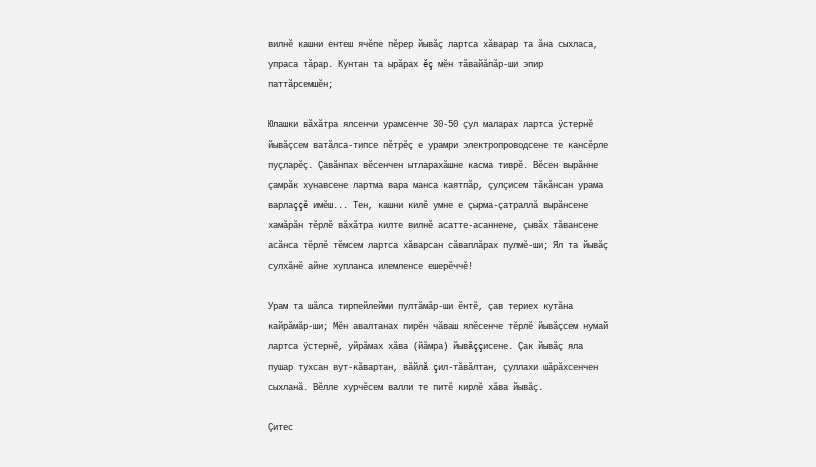вилнĕ кашни ентеш ячĕпе пĕрер йывăç лартса хăварар та ăна сыхласа, упраса тăрар. Кунтан та ырăрах ĕç мĕн тăвайăпăр-ши эпир паттăрсемшĕн;

Юлашки вăхăтра ялсенчи урамсенче 30-50 çул маларах лартса ÿстернĕ йывăçсем ватăлса-типсе пĕтрĕç е урамри электропроводсене те кансĕрле пуçларĕç. Çавăнпах вĕсенчен ытларахăшне касма тиврĕ. Вĕсен вырăнне çамрăк хунавсене лартма вара манса каятпăр, çулçисем тăкăнсан урама варлаççĕ имĕш... Тен, кашни килĕ умне е çырма-çатраллă вырăнсене хамăрăн тĕрлĕ вăхăтра килте вилнĕ асатте-асаннене, çывăх тăвансене асăнса тĕрлĕ тĕмсем лартса хăварсан сăваплăрах пулмĕ-ши; Ял та йывăç сулхăнĕ айне хупланса илемленсе ешерĕччĕ!

Урам та шăлса тирпейлейми пултăмăр-ши ĕнтĕ, çав териех кутăна кайрăмăр-ши; Мĕн авалтанах пирĕн чăваш ялĕсенче тĕрлĕ йывăçсем нумай лартса ÿстернĕ, уйрăмах хăва (йăмра) йывăççисене. Çак йывăç яла пушар тухсан вут-кăвартан, вăйлă çил-тăвăлтан, çуллахи шăрăхсенчен сыхланă. Вĕлле хурчĕсем валли те питĕ кирлĕ хăва йывăç.

Çитес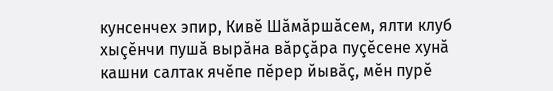кунсенчех эпир, Кивĕ Шăмăршăсем, ялти клуб хыçĕнчи пушă вырăна вăрçăра пуçĕсене хунă кашни салтак ячĕпе пĕрер йывăç, мĕн пурĕ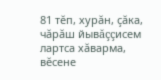81 тĕп, хурăн, çăка, чăрăш йывăççисем лартса хăварма, вĕсене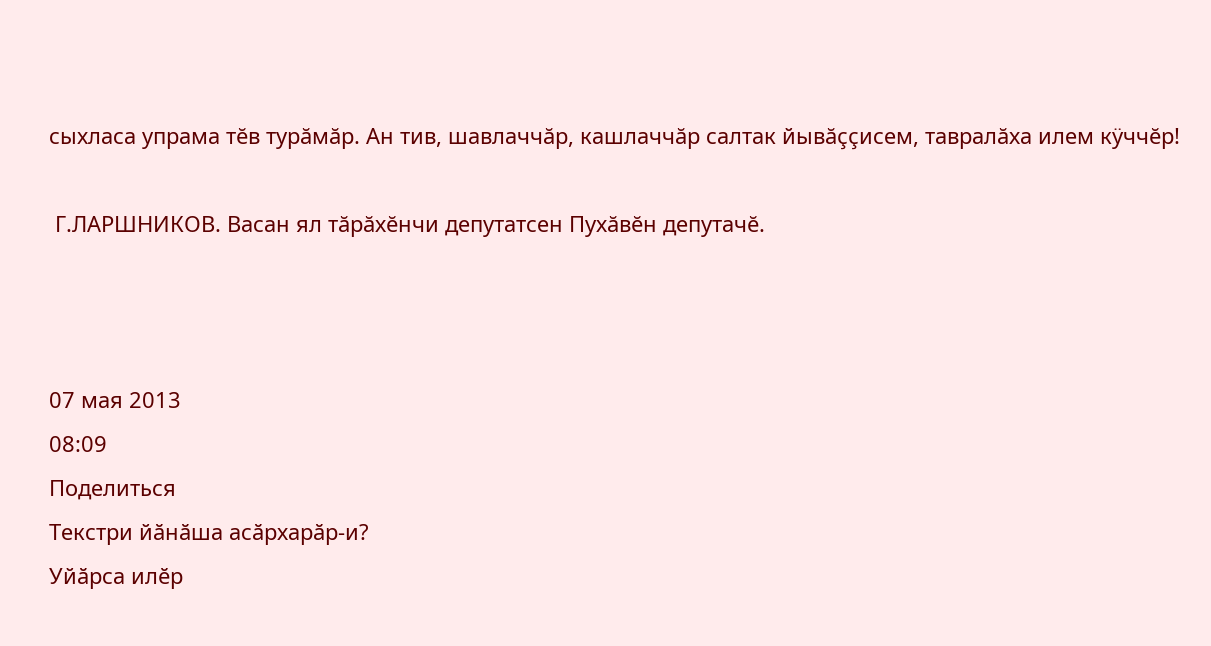сыхласа упрама тĕв турăмăр. Ан тив, шавлаччăр, кашлаччăр салтак йывăççисем, тавралăха илем кÿччĕр!

 Г.ЛАРШНИКОВ. Васан ял тăрăхĕнчи депутатсен Пухăвĕн депутачĕ.



07 мая 2013
08:09
Поделиться
Текстри йӑнӑша асӑрхарӑр-и?
Уйӑрса илӗр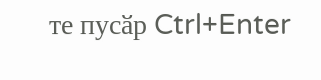те пусӑр Ctrl+Enter